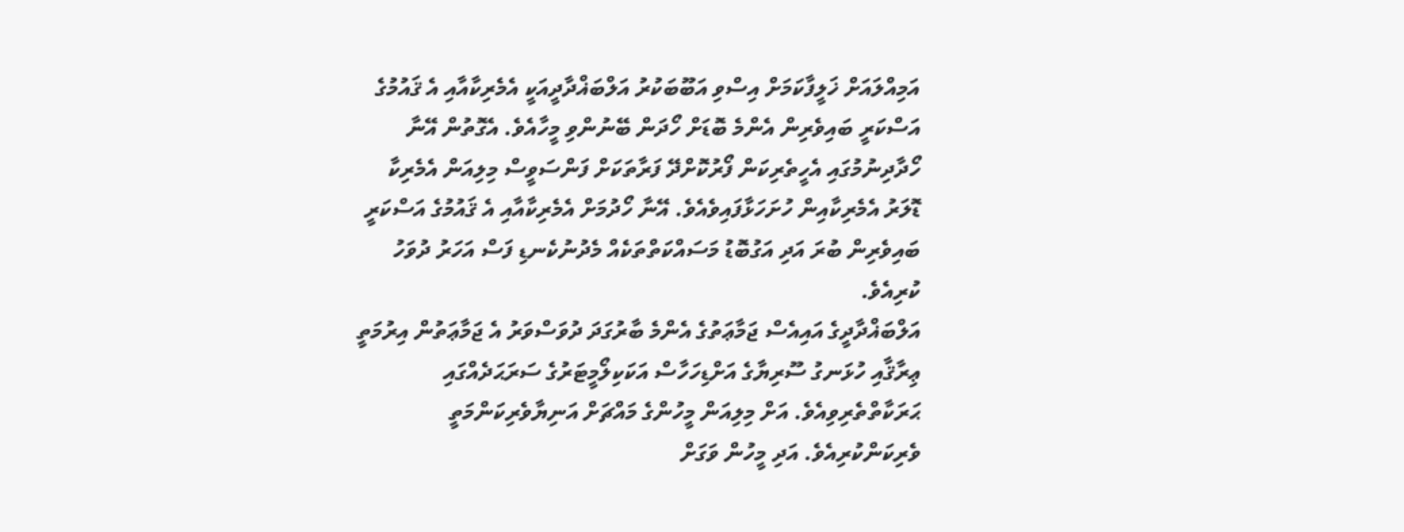އަމިއްލައަށް ޚަލީފާކަމަށް އިސްވި އަބޫބަކުރު އަލްބަޣްދާދީއަކީ އެމެރިކާއާއި އެ ޤައުމުގެ އަސްކަރީ ބައިވެރިން އެންމެ ބޮޑަށް ހޯދަން ބޭނުންވި މީހާއެވެ. އެގޮތުން އޭނާ ހޯދާދިނުމުގައި އެހީތެރިކަން ފޯރުކޮށްދޭ ފަރާތަކަށް ފަންސަވީސް މިލިއަން އެމެރިކާ ޑޮލަރު އެމެރިކާއިން ހުށަހަޅާފައިވެއެވެ. އޭނާ ހޯދުމަށް އެމެރިކާއާއި އެ ޤައުމުގެ އަސްކަރީ ބައިވެރިން ބުރަ އަދި އަގުބޮޑު މަސައްކަތްތަކެއް މެދުނުކެނޑި ފަސް އަހަރު ދުވަހު ކުރިއެވެ.
އަލްބަޣްދާދީގެ އައިއެސް ޖަމާޢަތުގެ އެންމެ ބާރުގަދަ ދުވަސްވަރު އެ ޖަމާޢަތުން އިރުމަތީ ޢިރާޤާއި ހުޅަނގު ސޫރިޔާގެ އަށްޑިހަހާސް އަކަކިލޯމީޓަރުގެ ސަރަޙަދެއްގައި ޙަރަކާތްތެރިވިއެވެ. އަށް މިލިއަން މީހުންގެ މައްޗަށް އަނިޔާވެރިކަންމަތީ ވެރިކަންކުރިއެވެ. އަދި މީހުން ވަގަށް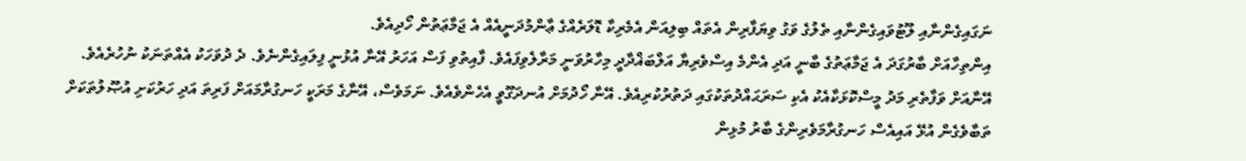ނަގައިގެންނާއި ލޫޓުވައިގެންނާއި ތެލުގެ ވަގު ވިޔަފާރިން އެތައް ބިލިއަން އެމެރިކާ ޑޮލަރެއްގެ ޢާންމުދަނީއެއް އެ ޖަމާޢަތުން ހޯދިއެވެ.
އިންތިހާއަށް ބާރުގަދަ އެ ޖަމާޢަތުގެ ބާނީ އަދި އެންމެ އިސްވެރިޔާ އަލްބަޣްދާދީ މިހާރުވަނީ މަރާލެވިފައެވެ. ފާއިތުވި ފަސް އަހަރު އޭނާ އުޅުނީ ފިލައިގެންނެވެ. ދެ ދުވަހަކު އެއްތަނަކު ނުހުރެއެވެ. އޭނާއަށް ވަފާތެރި މަދު މީސްކޮޅަކާއެކު އެކި ސަރަޙައްދުތަކުގައި ދަތުރުކުރިއެވެ. އޭނާ ހޯދުމަށް އުނދަގޫވީ އެހެންވެއެވެ. ނަމަވެސް، އޭނާގެ މަރަކީ ހަނގުރާމައަށް ފަރިތަ އަދި ހަރުކަށި އުޞޫލުތަކަށް ތަބާވެގެން އުޅޭ އައިއެސް ހަނގުރާމަވެރިންގެ ބާރު މުޅިން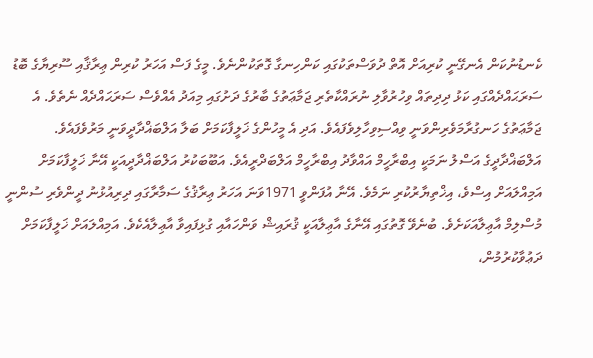ކެނޑުނުކަން އެނގޭނީ ކުރިއަށް އޮތް ދުވަސްތަކުގައި ކަންހިނގާ ގޮތަކުންނެވެ. މީގެ ފަސް އަހަރު ކުރިން ޢިރާޤާއި ސޫރިޔާގެ ބޮޑު ސަރަޙައްދެއްގައި ކަޅު ދިދިތައް ވިހުރުވާލި ނުރައްކާތެރި ޖަމާޢަތުގެ ބާރުގެ ދަށުގައި މިއަދު އެއްވެސް ސަރަޙައްދެއް ނެތެވެ. އެ ޖަމާޢަތުގެ ހަނގުރާމަވެރިންވަނީ ވިއްސިވިހާލިވެފައެވެ. އަދި އެ މީހުންގެ ޚަލީފާކަމަށް ބަލާ އަލްބަޣްދާދީވަނީ މަރުވެފައެވެ.
އަލްބަޣްދާދީގެ އަސްލު ނަމަކީ އިބްރާހީމް އައްވާދު އިބްރާހީމް އަލްބަދްރީއެވެ. އަބޫބަކުރު އަލްބަޣްދާދީއަކީ އޭނާ ޚަލީފާކަމަށް އަމިއްލައަށް އިސްވެ، އިޚްތިޔާރުކުރި ނަމެވެ. އޭނާ އުފަންވީ 1971ވަނަ އަހަރު ޢިރާޤުގެ ސަމާރާގައި ދިރިއުޅުނު ދީންވެރި ސުންނީ މުސްލިމް އާޢިލާއަކަށެވެ. ބުނެވޭ ގޮތުގައި އޭނާގެ އާޢިލާއަކީ ޤުރައިޝް ވަންހައާއި ގުޅިފައިވާ އާޢިލާއެކެވެ. އަމިއްލައަށް ޚަލީފާކަމަށް ދަޢުވާކުރުމުން،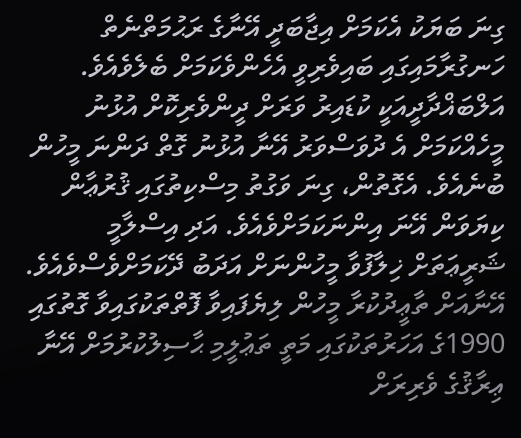ގިނަ ބަޔަކު އެކަމަށް އިޖާބަދީ އޭނާގެ ރަޙުމަތްނެތް ހަނގުރާމައިގައި ބައިވެރިވީ އެހެންވެކަމަށް ބެލެވެއެވެ.
އަލްބަޣްދާދީއަކީ ކުޑައިރު ވަރަށް ދީންވެރިކޮށް އުޅުނު މީހެއްކަމަށް އެ ދުވަސްވަރު އޭނާ އުޅުނު ގޮތް ދަންނަ މީހުން ބުނެއެވެ. އެގޮތުން، ގިނަ ވަގުތު މިސްކިތުގައި ޤުރުޢާން ކިޔަވަން އޭނަ އިންނަކަމަށްވެއެވެ. އަދި އިސްލާމީ ޝަރީޢަތަށް ޚިލާފުވާ މީހުންނަށް އަދަބު ދޭކަމަށްވެސްވެއެވެ. އޭނާއަށް ތާޢީދުކުރާ މީހުން ލިޔެފައިވާ ފޮތްތަކުގައިވާ ގޮތުގައި 1990ގެ އަހަރުތަކުގައި މަތީ ތަޢުލީމި ޙާސިލުކުރުމަށް އޭނާ ޢިރާޤުގެ ވެރިރަށް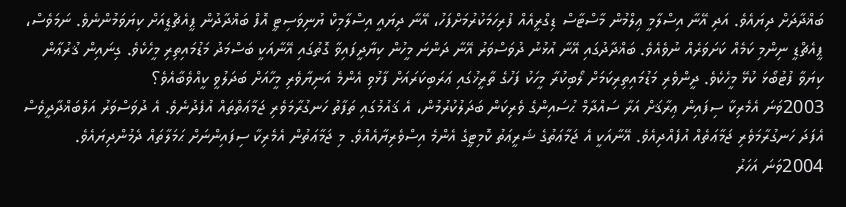ބަޣްދާދަށް ދިޔައެވެ. އަދި އޭނާ އިސްލާމީ ޢިލްމުން މާސްޓާސް ޑިގްރީއެއް ފުރިހަމަކުރުމަށްފަހު، އޭނާ ދިޔައީ އިސްލާމިކް ޔުނިވަސިޓީ އޮފް ބަޣްދާދުން ޕީއެޗްޑީއަށް ކިޔަވަމުންނެވެ. ނަމަވެސް، ޕީއެޗްޑީ ނިންމި ކަމެއް ކަށަވަރެއް ނުވެއެވެ. ބަޣްދާދުގައި އޭނާ އުޅުނު ދުވަސްވަރު އޭނާ ދަންނަ މީހުން ކިޔާދީފައިވާ ގޮތުގައި އޭނާއަކީ ބަސްމަދު މަޑުމައިތިރި މީހެކެވެ. ގިނައިން ޤުރުޢާން ކިޔަވާ ފުޓުބޯޅަ ކުޅޭ މީހެކެވެ. ދީންވެރި މަޑުމައިތިރިކަމަށް ލޯބިކުރާ މީހަކު ފަހުގެ ތާރީޚުގައި ޢަރަބިކަރައަށް ފާޅުވި އެންމެ އަނިޔާވެރި މީހާއަށް ބަދަލުވީ ކީއްވެބާއެވެ؟
2003ވަނަ އެމެރިކާ ސިފައިން ޢިރާޤަށް އަރާ ސައްދާމް ޙުސައިންގެ ވެރިކަން ބަދަލުކުރުމުން، އެ ޤައުމުގައި ތަފާތު ހަނގުރާމަވެރި ޖަމާޢަތްތައް އުފެދުނެވެ. އެ ދުވަސްވަރު އަލްބަޣްދާދީވެސް އެފަދަ ހަނގުރާމަވެރި ޖަމާޢަތެއް އުފެއްދިއެވެ. އޭނާއަކީ އެ ޖަމާޢަތުގެ ޝަރީޢަތު ކޮމިޓީގެ އެންމެ އިސްވެރިޔާއެއްވެ. މި ޖަމާޢަތުން އެމެރިކާ ސިފައިންނަށް ޙަމަލާތައް ދެމުންދިޔައެވެ.
2004ވަނަ އަހަރު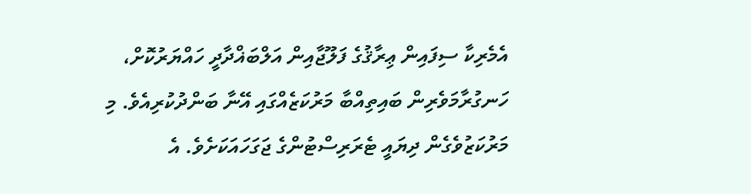އެމެރިކާ ސިފައިން ޢިރާޤުގެ ފަލޫޖާއިން އަލްބަޣްދާދީ ހައްޔަރުކޮށް، ހަނގުރާމަވެރިން ބައިތިއްބާ މަރުކަޒެއްގައި އޭނާ ބަންދުކުރިއެވެ. މި މަރުކަޒުވެގެން ދިޔައީ ޓެރަރިސްޓުންގެ ޖަގަހައަކަށެވެ. އެ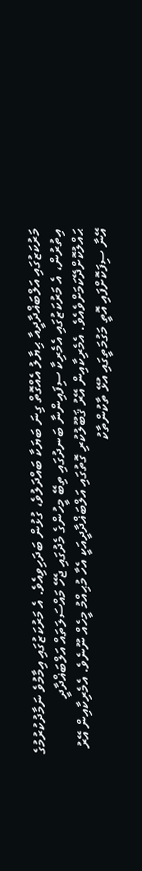މަރުކަޒުގައި އަލްބަޣްދާދީއާ ޙިޔާލު އެއްގޮތް ގިނަ ބަޔަކާ ބައްދަލުވެ، ގުޅުން ބަދަހިވިއެވެ. އެ މަރުކަޒުގައި އިމާމުވެ ނަމާދުކުރުމުގެ އިތުރުން، އެ މަރުކަޒުގައި އެމެރިކާ ސިފައިންނާ ބަނދުގައި ތިބޭ މީހުންގެ މެދުގައި ޖެހޭ މައްސަލަތައް އަލްބަޣްދާދީ ޙައްލުކޮށްދޭކަމަށްވެއެވެ. އެމެރިކާއިން އޭރު ޤަބޫލުކުރި ގޮތުގައި އަލްބަޣްދާދީއަކީ އެހާ މުޙިއްމު މީހެއް ނޫނެވެ. އެމެރިކާއިން އޭރު އޭނާ ސިފަކޮށްފައި އޮތީ މަގުމަތީގައި އުޅޭ ތާކުންތާކު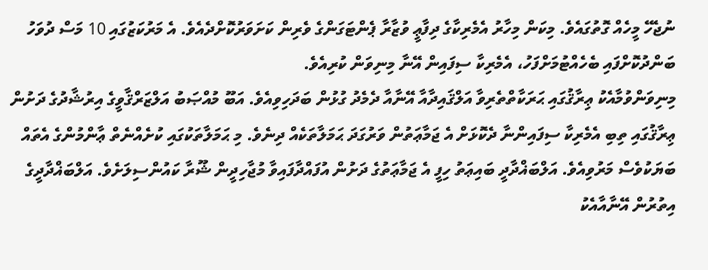ނުޖެހޭ މީހެއް ގޮތުގައެވެ. މިކަން މިހާރު އެމެރިކާގެ ދިފާޢީ ވުޒާރާ ޕެންޓަގަންގެ ވެރިން ކަށަވަރުކޮށްދެއެވެ. އެ މަރުކަޒުގައި 10 މަސް ދުވަހު ބަންދުކޮށްފައި ބެހެއްޓުމަށްފަހު، އެމެރިކާ ސިފައިން އޭނާ މިނިވަން ކުރިއެވެ.
މިނިވަންވުމާއެކު ޢިރާޤުގައި ޙަރަކާތްތެރިވާ އަލްޤައިދާއާ އޭނާއާ ދެމެދު ގުޅުން ބަދަހިވިއެވެ. އަބޫ މުއްޞަބު އަލްޒަރްޤާވީގެ އިރުޝާދުގެ ދަށުން ޢިރާޤުގައި ތިބި އެމެރިކާ ސިފައިންނާ ދެކޮޅަށް އެ ޖަމާޢަތުން ވަރުގަދަ ޙަމަލާތަކެއް ދިނެވެ. މި ޙަމަލާތަކުގައި ކުށެއްނެތް ޢާންމުންގެ އެތައް ބަޔަކުވެސް މަރުވިއެވެ. އަލްބަޣްދާދީ ބައިޢަތު ހިފީ އެ ޖަމާޢަތުގެ ދަށުން އުފައްދާފައިވާ މުޖާހިދީން ޝޫރާ ކައުންސިލަށެވެ. އަލްބަޣްދާދީގެ އިތުރުން އޭނާއާއެކު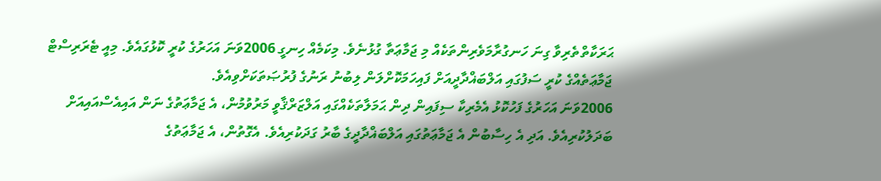ޙަރަކާތްތެރިވާ ގިނަ ހަނގުރާމަވެރިންތަކެއް މި ޖަމާޢަތާ ގުޅުނެވެ. މިކަމެއް ހިނގީ 2006ވަނަ އަހަރުގެ ކުރީ ކޮޅުގައެވެ. މިއީ ޓެރަރިސްޓް ޖަމާޢަތެއްގެ ކުރީ ސަފުގައި އަލްބަޣްދާދީއަށް ފައިހަމަކޮށްލަން ލިބުނު ރަނުގެ ފުރުޞަތަކަށްވިއެވެ.
2006ވަނަ އަހަރުގެ ފަހުކޮޅު އެމެރިކާ ސިފައިން ދިން ޙަމަލާތަކެއްގައި އަލްޒަރްޤާވީ މަރުވުމުން، އެ ޖަމާޢަތުގެ ނަން އައިއެސްއައިއަށް ބަދަލުކުރިއެވެ. އަދި އެ ހިސާބުން އެ ޖަމާޢަތުގައި އަލްބަޣްދާދީގެ ބާރު ގަދަކުރިއެވެ. އެގޮތުން، އެ ޖަމާޢަތުގެ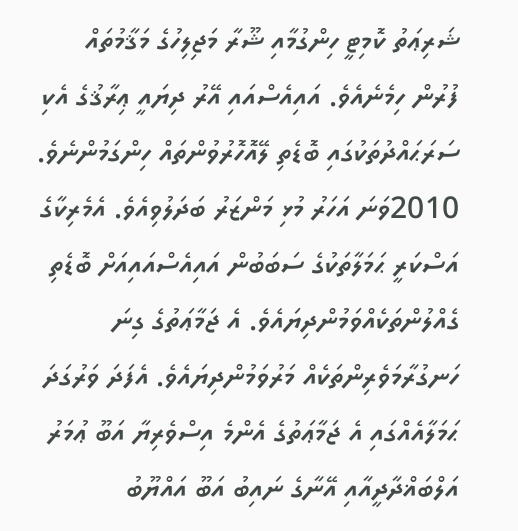ޝަރިޢަތު ކޮމިޓީ ހިންގުމާއި ޝޫރާ މަޖިލިހުގެ މަޤާމުތައް ފުރުން ހިމެނެއެވެ. އައިއެސްއައި އޭރު ދިޔައީ ޢިރާޤުގެ އެކި ސަރަޙައްދުތަކުގައި ބޮޑެތި ލޭއޮހޮރުވުންތައް ހިންގަމުންނެވެ.
2010ވަނަ އަހަރު މުޅި މަންޒަރު ބަދަލުވިއެވެ. އެމެރިކާގެ އަސްކަރީ ޙަމަލާތަކުގެ ސަބަބުން އައިއެސްއައިއަށް ބޮޑެތި ގެއްލުންތަކެއްވަމުންދިޔައެވެ. އެ ޖަމާޢަތުގެ ގިނަ ހަނގުރާމަވެރިންތަކެއް މަރުވަމުންދިޔައެވެ. އެފަދަ ވަރުގަދަ ޙަމަލާއެއްގައި އެ ޖަމާޢަތުގެ އެންމެ އިސްވެރިޔާ އަބޫ ޢުމަރު އަލްބަޣްދާދީއާއި އޭނާގެ ނައިބު އަބޫ އައްޔޫބު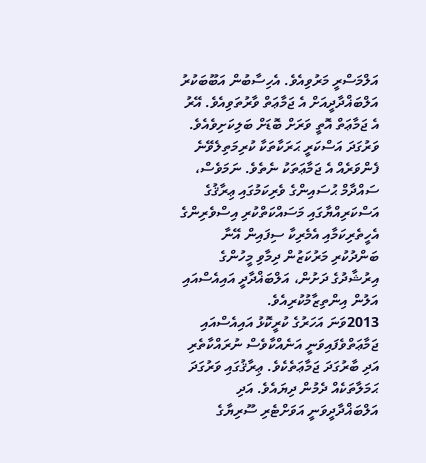އަލްމަސްރީ މަރުވިއެވެ. އެހިސާބުން އަބޫބަކުރު އަލްބަޣްދާދީއަށް އެ ޖަމާޢަތް ވާރުތަވިއެވެ. އޭރު އެ ޖަމާޢަތް އޮތީ ވަރަށް ބޮޑަށް ބަލިކަށިވެއެވެ. ވަރުގަދަ އަސްކަރީ ޙަރަކާތަކާ ކުރިމަތިލެވޭނެ ފެންވަރެއް އެ ޖަމާޢަތަކު ނެތެވެ. ނަމަވެސް، ސައްދާމް ޙުސައިންގެ ވެރިކަމުގައި ޢިރާޤުގެ އަސްކަރިއްޔާގައި މަސައްކަތްކުރި އިސްވެރިންގެ އެހީތެރިކަމާއި އެމެރިކާ ސިފައިން އޭނާ ބަންދުކުރި މަރުކަޒުން ދިމާވި މީހުންގެ އިރުޝާދުގެ ދަށުން، އަލްބަޣްދާދީ އައިއެސްއައި އަލުން އިންތިޒާމުކުރިއެވެ.
2013ވަނަ އަހަރުގެ ކުރީކޮޅު އައިއެސްއައި ޖަމާޢަތްވެފައިވަނީ އަނެއްކާވެސް ނުރައްކާތެރި އަދި ބާރުގަދަ ޖަމާޢަތެކެވެ. ޢިރާޤުގައި ވަރުގަދަ ޙަމަލާތަކެއް ދެމުން ދިޔައެވެ. އަދި އަލްބަޣްދާދީވަނީ އަވަށްޓެރި ސޫރިޔާގެ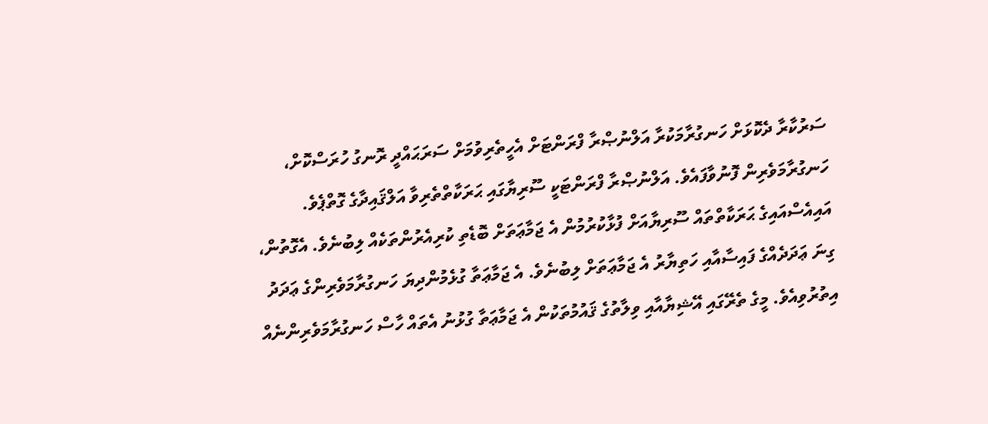ސަރުކާރާ ދެކޮޅަށް ހަނގުރާމަކުރާ އަލްނުޞްރާ ފްރަންޓަށް އެހީތެރިވުމަށް ސަރަޙައްދީ ރޮނގު ހުރަސްކޮށް، ހަނގުރާމަވެރިން ފޮނުވާފައެވެ. އަލްނުޞްރާ ފްރަންޓަކީ ސޫރިޔާގައި ޙަރަކާތްތެރިވާ އަލްޤައިދާގެ ގޮތްޕެވެ. އައިއެސްއައިގެ ޙަރަކާތްތައް ސޫރިޔާއަށް ފުޅާކުރުމުން އެ ޖަމާޢަތަށް ބޮޑެތި ކުރިއެރުންތަކެއް ލިބުނެވެ. އެގޮތުން، ގިނަ ޢަދަދެއްގެ ފައިސާއާއި ހަތިޔާރު އެ ޖަމާޢަތަށް ލިބުނެވެ. އެ ޖަމާޢަތާ ގުޅެމުންދިޔަ ހަނގުރާމަވެރިންގެ ޢަދަދު އިތުރުވިއެވެ. މީގެ ތެރޭގައި އޭޝިޔާއާއި ވިލާތުގެ ޤައުމުތަކުން އެ ޖަމާޢަތާ ގުޅުނު އެތައް ހާސް ހަނގުރާމަވެރިންނެއް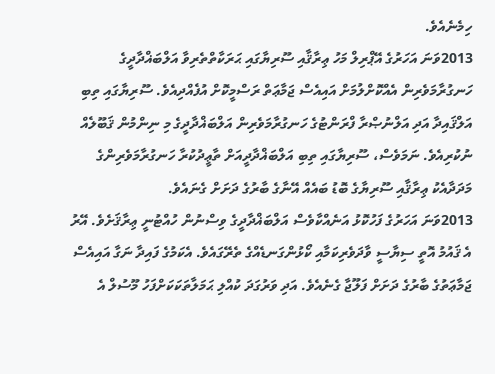ހިމެނެއެވެ.
2013ވަނަ އަހަރުގެ އޭޕްރިލް މަހު ޢިރާޤާއި ސޫރިޔާގައި ޙަރަކާތްތެރިވާ އަލްބަޣްދާދީގެ ހަނގުރާމަވެރިން އެއްކޮށްލުމަށް އައިއެސް ޖަމާޢަތް ރަސްމީކޮށް އުފެއްދިއެވެ. ސޫރިޔާގައި ތިބި އަލްޤައިދާ އަދި އަލްނުޞްރާ ފްރަންޓުގެ ހަނގުރާމަވެރިން އަލްބަޣްދާދީގެ މި ނިންމުން ޤަބޫލެއް ނުކުރިއެވެ. ނަމަވެސް، ސޫރިޔާގައި ތިބި އަލްބަޣްދާދީއަށް ތާޢީދުކުރާ ހަނގުރާމަވެރިންގެ މަދަދާއެކު ޢިރާޤާއި ސޫރިޔާގެ ބޮޑު ބައެއް އޭނާގެ ބާރުގެ ދަށަށް ގެނައެވެ.
2013ވަނަ އަހަރުގެ ފަހުކޮޅު އަނެއްކާވެސް އަލްބަޣްދާދީގެ ވިސްނުން ހުއްޓުނީ ޢިރާޤަށެވެ. އޭރު އެ ޤައުމު އޮތީ ސިޔާސީ ވާދަވެރިކަމާއި ކޯޅުންގަނޑެއްގެ ތެރޭގައެވެ. އެކަމުގެ ފައިދާ ނަގާ އައިއެސް ޖަމާޢަތުގެ ބާރުގެ ދަށަށް ފަލޫޖާ ގެނެއެވެ. އަދި ވަރުގަދަ ކުއްލި ޙަމަލާތަކަކަށްފަހު މޫސުލް އެ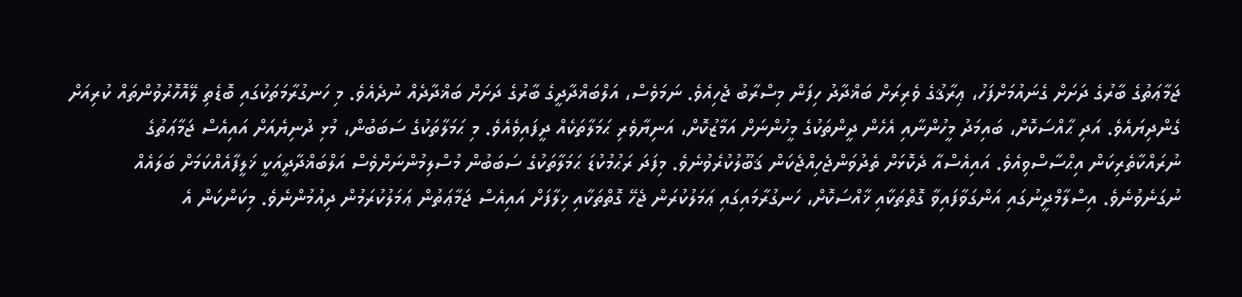ޖަމާޢަތުގެ ބާރުގެ ދަށަށް ގެނައުމަށްފަހު، ޢިރާޤުގެ ވެރިރަށް ބަޣްދާދު ހިފަން މިސްރާބު ޖެހިއެވެ. ނަމަވެސް، އަލްބަޣްދާދީގެ ބާރުގެ ދަށަށް ބަޣްދާދެއް ނުދެއެވެ. މި ހަނގުރާމަތަކުގައި ބޮޑެތި ލޭއޮހޮރުވުންތައް ކުރިއަށް ގެންދިޔައެވެ. އަދި ޙާއްސަކޮށް، ބައިމަދު މީހުންނާއި އެހެން ދީންތަކުގެ މީހުންނަށް އަމާޒުކޮށް، އަނިޔާވެރި ޙަމަލާތަކެއް ދީފައިވެއެވެ. މި ޙަމަލާތަކުގެ ސަބަބުން، މުޅި ދުނިޔެއަށް އައިއެސް ޖަމާޢަތުގެ ނުރައްކާތެރިކަން އިޙްސާސްވިއެވެ. އައިއެސްއާ ދެކޮޅަށް ތެދުވަންޖެހިއްޖެކަން ޤަބޫލުކުރެވުނެވެ. މިފަދަ ރަޙުމުކުޑަ ޙަމަލާތަކުގެ ސަބަބުން މުސްލިމުންނަށްވެސް އަލްބަޣްދާދީއަކީ ޚަލީފާއެއްކަމަށް ބަލައެއް ނުގަނެވުނެވެ. އިސްލާމްދީނުގައި އަންގަވާފައިވާ ގޮތްތަކާއި ޚާއްސަކޮށް، ހަނގުރާމައިގައި ޢަމަލުކުރަން ޖެހޭ ގޮތްތަކާއި ޚިލާފަށް އައިއެސް ޖަމާޢަތުން ޢަމަލުކުރަމުން ދިއުމުންނެވެ. މިކަންކަން އެ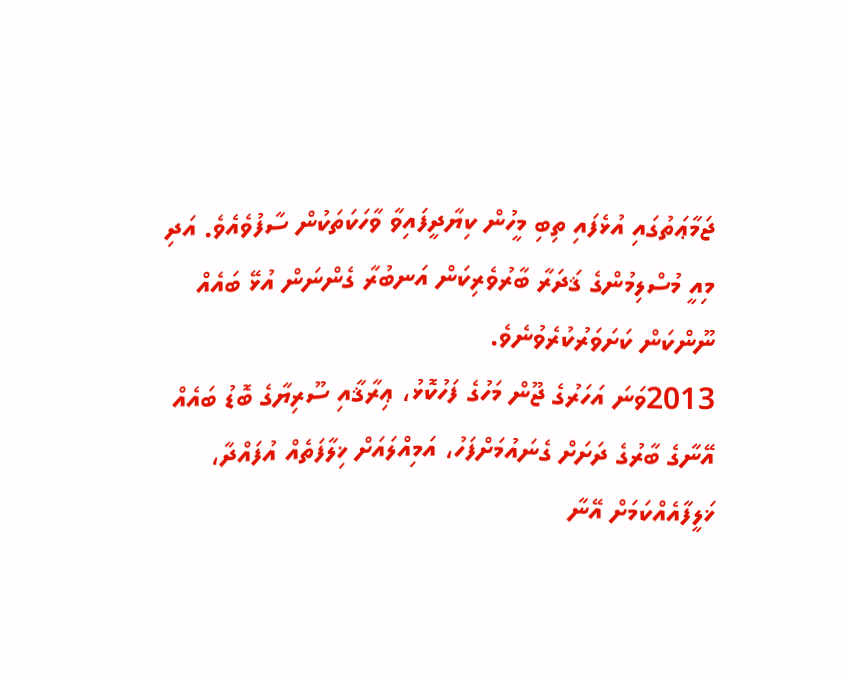ޖަމާޢަތުގައި އުޅެފައި ތިބި މީހުން ކިޔާދީފައިވާ ވާހަކަތަކުން ސާފުވެއެވެ. އަދި މިއީ މުސްލިމުންގެ ޤަދަރާ ބާރުވެރިކަން އަނބުރާ ގެންނަން އުޅޭ ބައެއް ނޫންކަން ކަށަވަރުކުރެވުނެވެ.
2013ވަނަ އަހަރުގެ ޖޫން މަހުގެ ފަހުކޮޅު، ޢިރާޤާއި ސޫރިޔާގެ ބޮޑު ބައެއް އޭނާގެ ބާރުގެ ދަށަށް ގެނައުމަށްފަހު، އަމިއްލައަށް ޚިލާފަތެއް އުފައްދާ، ޚަލީފާއެއްކަމަށް އޭނާ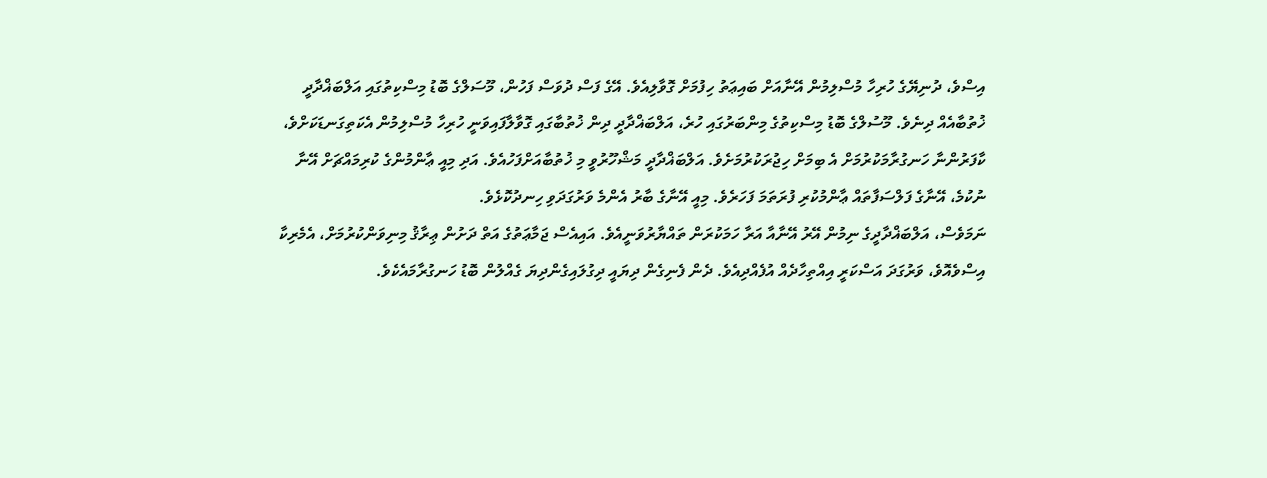އިސްވެ، ދުނިޔޭގެ ހުރިހާ މުސްލިމުން އޭނާއަށް ބައިޢަތު ހިފުމަށް ގޮވާލިއެވެ. އޭގެ ފަސް ދުވަސް ފަހުން، މޫސަލްގެ ބޮޑު މިސްކިތުގައި އަލްބަޣްދާދީ ޚުތުބާއެއް ދިނެވެ. މޫސުލްގެ ބޮޑު މިސްކިތުގެ މިންބަރުގައި ހުރެ، އަލްބަޣްދާދީ ދިން ޚުތުބާގައި ގޮވާލާފައިވަނީ ހުރިހާ މުސްލިމުން އެކަތިގަނޑަކަށްވެ، ކާފަރުންނާ ހަނގުރާމަކުރުމަށް އެ ބިމަށް ހިޖުރަކުރުމަށެވެ. އަލްބަޣްދާދީ މަޝްހޫރުވީ މި ޚުތުބާއަށްފަހުއެވެ. އަދި މިއީ ޢާންމުންގެ ކުރިމައްޗަށް އޭނާ ނުކުމެ، އޭނާގެ ފަލްސަފާތައް ޢާންމުކުރި ފުރަތަމަ ފަހަރެވެ. މިއީ އޭނާގެ ބާރު އެންމެ ވަރުގަދަވި ހިނދުކޮޅެވެ.
ނަމަވެސް، އަލްބަޣްދާދީގެ ނިމުން އޭރު އޭނާއާ އަރާ ހަމަކުރަން ތައްޔާރުވަނީއެވެ. އައިއެސް ޖަމާޢަތުގެ އަތް ދަށުން ޢިރާޤު މިނިވަންކުރުމަށް، އެމެރިކާ އިސްވެއޮވެ، ވަރުގަދަ އަސްކަރީ އިއްތިހާދެއް އުފެއްދިއެވެ. ދެން ފެނިގެން ދިޔައީ ދިގުލައިގެންދިޔަ ގެއްލުން ބޮޑު ހަނގުރާމައެކެވެ.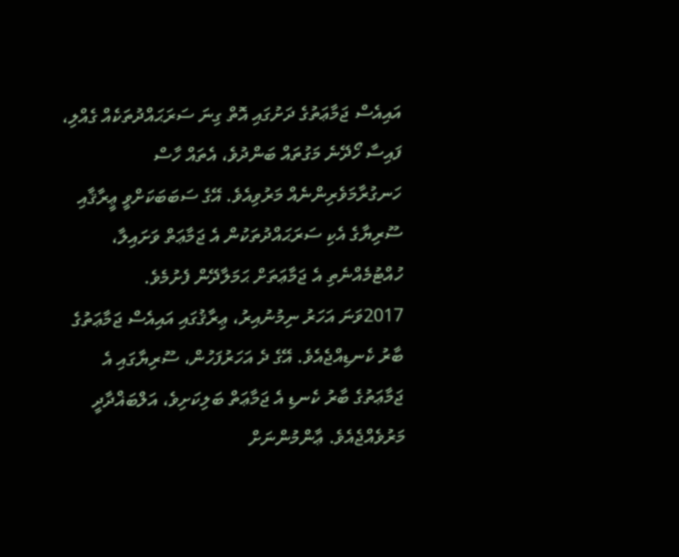އައިއެސް ޖަމާޢަތުގެ ދަށުގައި އޮތް ގިނަ ސަރަޙައްދުތަކެއް ގެއްލި، ފައިސާ ހޯދޭނެ މަގުތައް ބަންދުވެ، އެތައް ހާސް ހަނގުރާމަވެރިންނެއް މަރުވިއެވެ. އޭގެ ސަބަބަކަށްވީ ޢީރާޤާއި ސޫރިޔާގެ އެކި ސަރަޙައްދުތަކުން އެ ޖަމާޢަތް ވަށައިލާ، ހުއްޓުމެއްނެތި އެ ޖަމާޢަތަށް ޙަމަލާދޭން ފެށުމެވެ.
2017ވަނަ އަހަރު ނިމުނުއިރު، ޢިރާޤުގައި އައިއެސް ޖަމާޢަތުގެ ބާރު ކެނޑިއްޖެއެވެ. އޭގެ ދެ އަހަރުފަހުން، ސޫރިޔާގައި އެ ޖަމާޢަތުގެ ބާރު ކެނޑި އެ ޖަމާޢަތް ބަލިކަށިވެ، އަލްބަޣްދާދީ މަރުވެއްޖެއެވެ. ޢާންމުންނަށް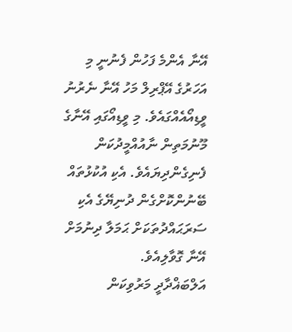އޭނާ އެންމެ ފަހުން ފެނުނީ މި އަހަރުގެ އޭޕްރިލް މަހު އޭނާ ނެރުނު ވީޑިއޯއެއްގައެވެ. މި ވީޑިއޯގައި އޭނާގެ މޫނުމަތިން ނާއުއްމީދުކަން ފެނިގެންދިޔައެވެ. އެކި އުކުޅުތައް ބޭނުންކޮށްގެން ދުނިޔޭގެ އެކި ސަރަޙައްދުތަކަށް ޙަމަލާ ދިނުމަށް އޭނާ ގޮވާލިއެވެ.
އަލްބަޣްދާދީ މަރުވިކަން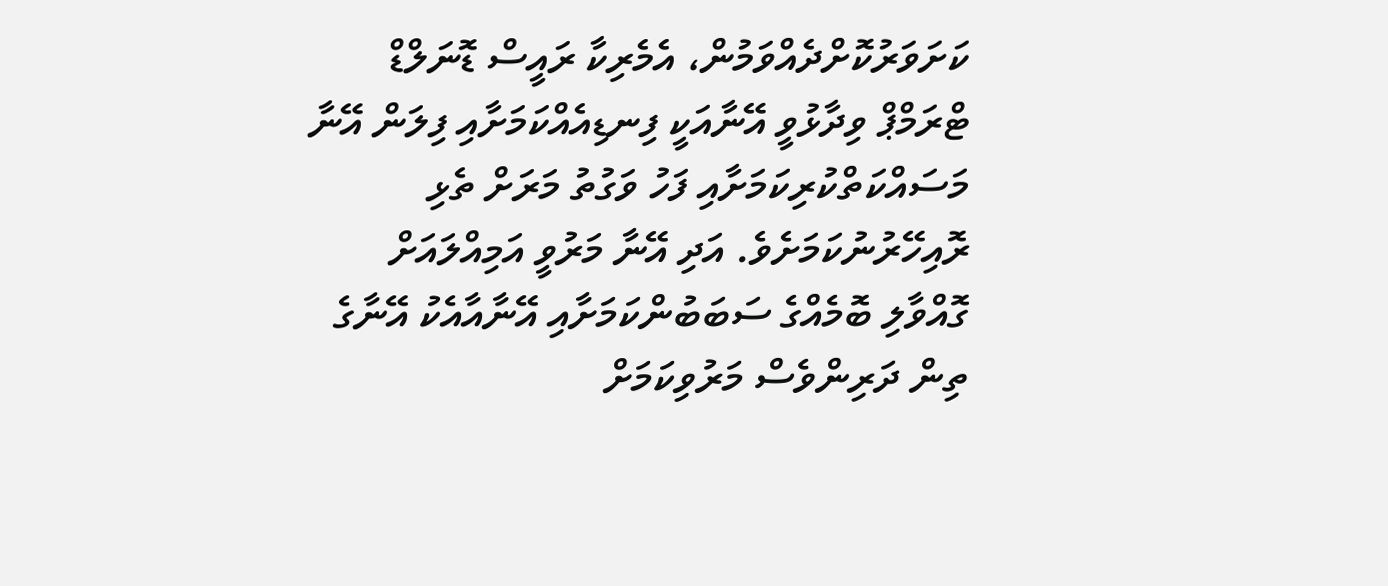ކަށަވަރުކޮށްދެއްވަމުން، އެމެރިކާ ރައީސް ޑޮނަލްޑް ޓްރަމްޕް ވިދާޅުވީ އޭނާއަކީ ފިނޑިއެއްކަމަށާއި ފިލަން އޭނާ މަސައްކަތްކުރިކަމަށާއި ފަހު ވަގުތު މަރަށް ތެޅި ރޮއިހޭރުނުކަމަށެވެ. އަދި އޭނާ މަރުވީ އަމިއްލައަށް ގޮއްވާލި ބޮމެއްގެ ސަބަބުންކަމަށާއި އޭނާއާއެކު އޭނާގެ ތިން ދަރިންވެސް މަރުވިކަމަށް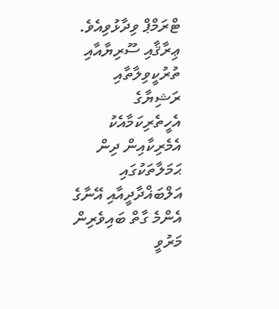ޓްރަމްޕް ވިދާޅުވިއެވެ. ޢިރާޤާއި ސޫރިޔާއާއި ތުރުކީވިލާތާއި ރަޝިޔާގެ އެހީތެރިކަމާއެކު އެމެރިކާއިން ދިން ޙަމަލާތަކުގައި އަލްބަޣްދާދީއާއި އޭނާގެ އެންމެ ގާތް ބައިވެރިން މަރުވީ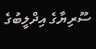ސޫރިޔާގެ އިދްލީބުގެ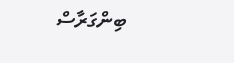ބިންގަރާސް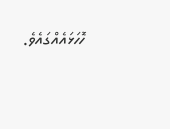ހޮހަޅައެއްގައެވެ.